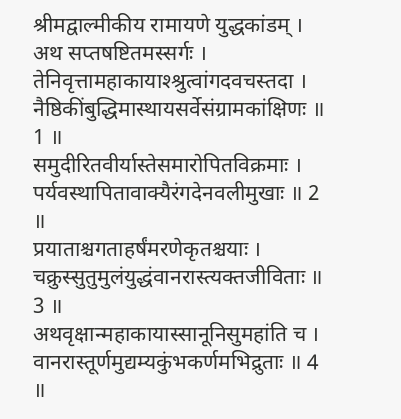श्रीमद्वाल्मीकीय रामायणे युद्धकांडम् ।
अथ सप्तषष्टितमस्सर्गः ।
तेनिवृत्तामहाकायाश्श्रुत्वांगदवचस्तदा ।
नैष्ठिकींबुद्धिमास्थायसर्वेसंग्रामकांक्षिणः ॥ 1 ॥
समुदीरितवीर्यास्तेसमारोपितविक्रमाः ।
पर्यवस्थापितावाक्यैरंगदेनवलीमुखाः ॥ 2 ॥
प्रयाताश्चगताहर्षंमरणेकृतश्चयाः ।
चक्रुस्सुतुमुलंयुद्धंवानरास्त्यक्तजीविताः ॥ 3 ॥
अथवृक्षान्महाकायास्सानूनिसुमहांति च ।
वानरास्तूर्णमुद्यम्यकुंभकर्णमभिद्रुताः ॥ 4 ॥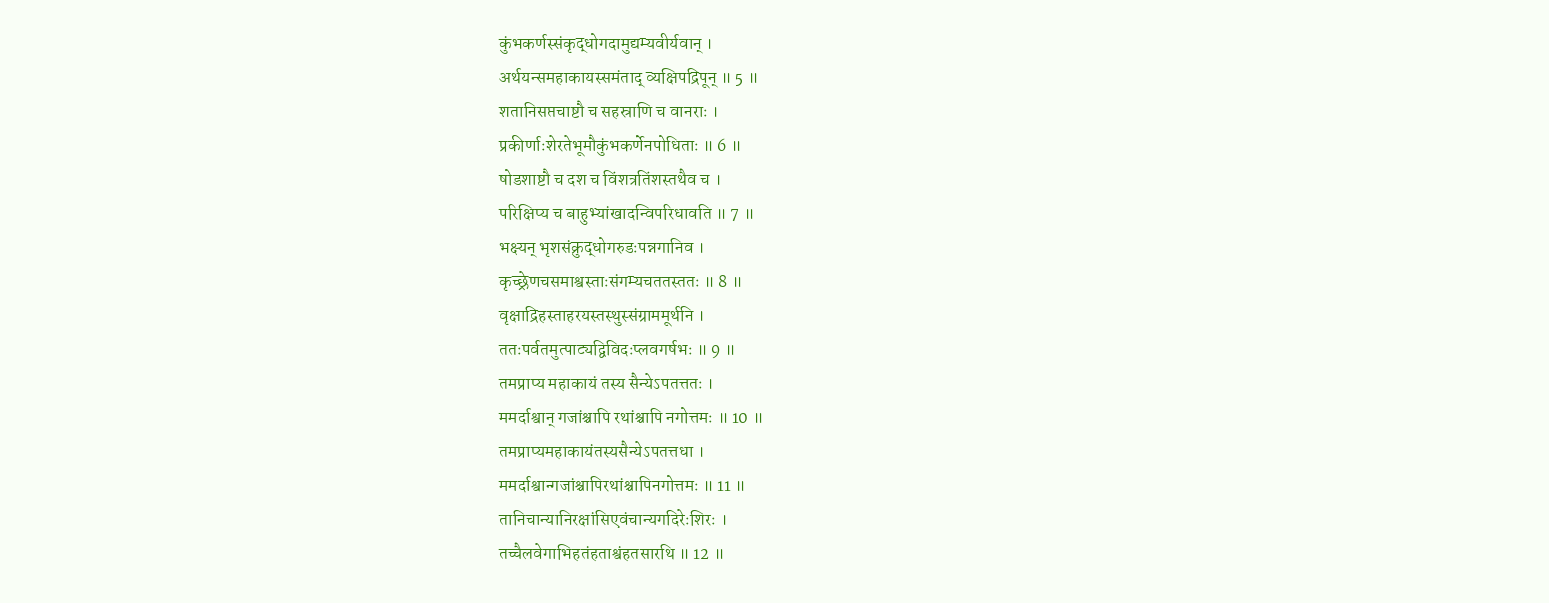कुंभकर्णस्संकृद्धोगदामुद्यम्यवीर्यवान् ।
अर्थयन्समहाकायस्समंताद् व्यक्षिपद्रिपून् ॥ 5 ॥
शतानिसप्तचाष्टौ च सहस्राणि च वानराः ।
प्रकीर्णाःशेरतेभूमौकुंभकर्णेनपोधिताः ॥ 6 ॥
षोडशाष्टौ च दश च विंशत्रतिंशस्तथैव च ।
परिक्षिप्य च बाहुभ्यांखादन्विपरिधावति ॥ 7 ॥
भक्ष्यन् भृशसंक्रुद्धोगरुडःपन्नगानिव ।
कृच्छ्रेणचसमाश्वस्ताःसंगम्यचततस्ततः ॥ 8 ॥
वृक्षाद्रिहस्ताहरयस्तस्थुस्संग्राममूर्थनि ।
ततःपर्वतमुत्पाट्यद्विविदःप्लवगर्षभः ॥ 9 ॥
तमप्राप्य महाकायं तस्य सैन्येऽपतत्ततः ।
ममर्दाश्वान् गजांश्चापि रथांश्चापि नगोत्तमः ॥ 10 ॥
तमप्राप्यमहाकायंतस्यसैन्येऽपतत्तधा ।
ममर्दाश्वान्गजांश्चापिरथांश्चापिनगोत्तमः ॥ 11 ॥
तानिचान्यानिरक्षांसिएवंचान्यगदिरेःशिरः ।
तच्चैलवेगाभिहतंहताश्वंहतसारथि ॥ 12 ॥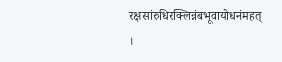रक्षसांरुधिरक्लिन्नंबभूवायोधनंमहत् ।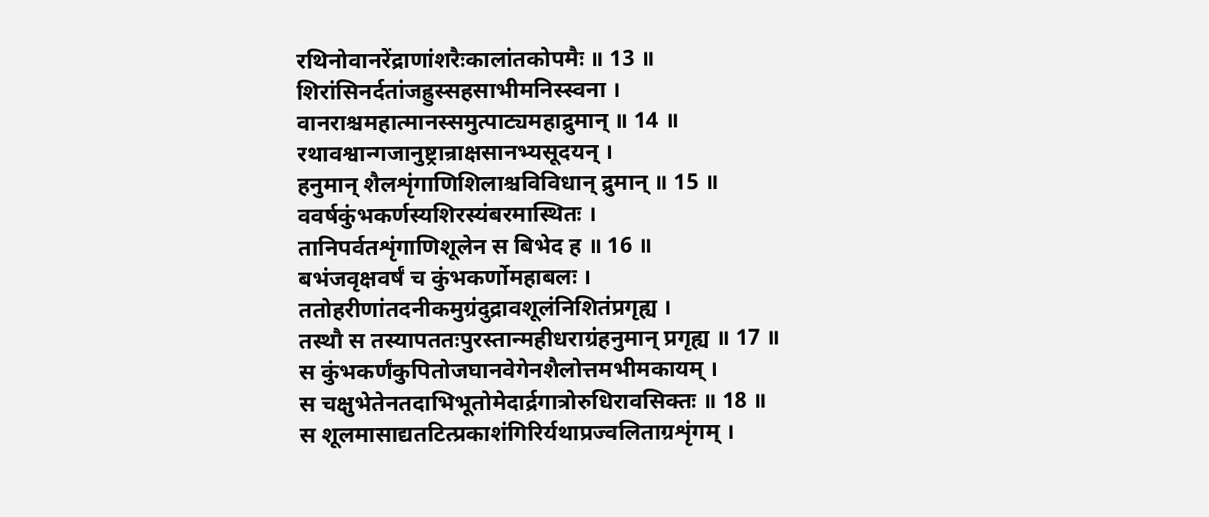रथिनोवानरेंद्राणांशरैःकालांतकोपमैः ॥ 13 ॥
शिरांसिनर्दतांजह्रुस्सहसाभीमनिस्स्वना ।
वानराश्चमहात्मानस्समुत्पाट्यमहाद्रुमान् ॥ 14 ॥
रथावश्वान्गजानुष्ट्रान्राक्षसानभ्यसूदयन् ।
हनुमान् शैलशृंगाणिशिलाश्चविविधान् द्रुमान् ॥ 15 ॥
ववर्षकुंभकर्णस्यशिरस्यंबरमास्थितः ।
तानिपर्वतशृंगाणिशूलेन स बिभेद ह ॥ 16 ॥
बभंजवृक्षवर्षं च कुंभकर्णोमहाबलः ।
ततोहरीणांतदनीकमुग्रंदुद्रावशूलंनिशितंप्रगृह्य ।
तस्थौ स तस्यापततःपुरस्तान्महीधराग्रंहनुमान् प्रगृह्य ॥ 17 ॥
स कुंभकर्णंकुपितोजघानवेगेनशैलोत्तमभीमकायम् ।
स चक्षुभेतेनतदाभिभूतोमेदार्द्रगात्रोरुधिरावसिक्तः ॥ 18 ॥
स शूलमासाद्यतटित्प्रकाशंगिरिर्यथाप्रज्वलिताग्रशृंगम् ।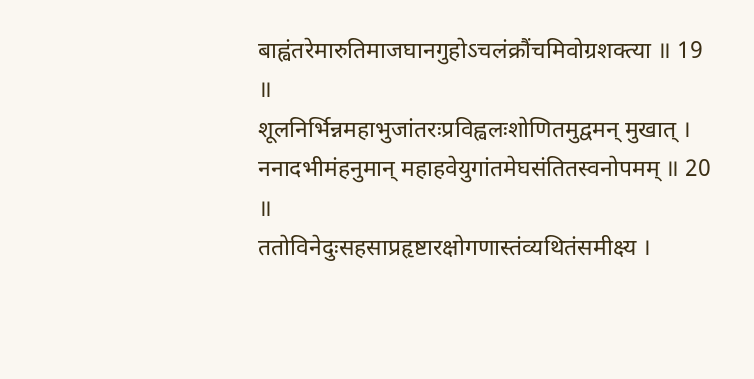बाह्वंतरेमारुतिमाजघानगुहोऽचलंक्रौंचमिवोग्रशक्त्या ॥ 19 ॥
शूलनिर्भिन्नमहाभुजांतरःप्रविह्वलःशोणितमुद्वमन् मुखात् ।
ननादभीमंहनुमान् महाहवेयुगांतमेघसंतितस्वनोपमम् ॥ 20 ॥
ततोविनेदुःसहसाप्रहृष्टारक्षोगणास्तंव्यथितंसमीक्ष्य ।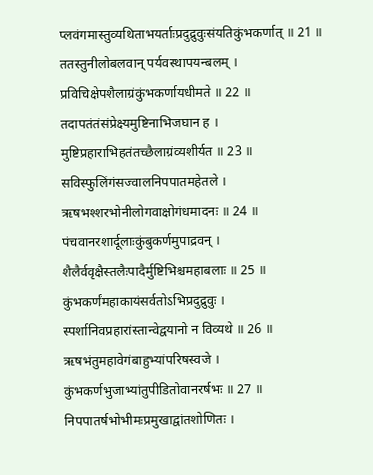प्लवंगमास्तुव्यथिताभयर्ताःप्रदुद्रुवुःसंयतिकुंभकर्णात् ॥ 21 ॥
ततस्तुनीलोबलवान् पर्यवस्थापयन्बलम् ।
प्रविचिक्षेपशैलाग्रंकुंभकर्णायधीमते ॥ 22 ॥
तदापतंतंसंप्रेक्ष्यमुष्टिनाभिजघान ह ।
मुष्टिप्रहाराभिहतंतच्छैलाग्रंव्यशीर्यत ॥ 23 ॥
सविस्फुलिंगंसज्वालनिपपातमहेतले ।
ऋषभश्शरभोनीलोगवाक्षोगंधमादनः ॥ 24 ॥
पंचवानरशार्दूलाःकुंबुकर्णमुपाद्रवन् ।
शैलैर्ववृक्षैस्तलैःपादैर्मुष्टिभिश्चमहाबलाः ॥ 25 ॥
कुंभकर्णंमहाकायंसर्वतोऽभिप्रदुद्रुवुः ।
स्पर्शानिवप्रहारांस्तान्वेद्वयानो न विव्यथे ॥ 26 ॥
ऋषभंतुमहावेगंबाहुभ्यांपरिषस्वजे ।
कुंभकर्णभुजाभ्यांतुपीडितोवानरर्षभः ॥ 27 ॥
निपपातर्षभोभीमःप्रमुखाद्वांतशोणितः ।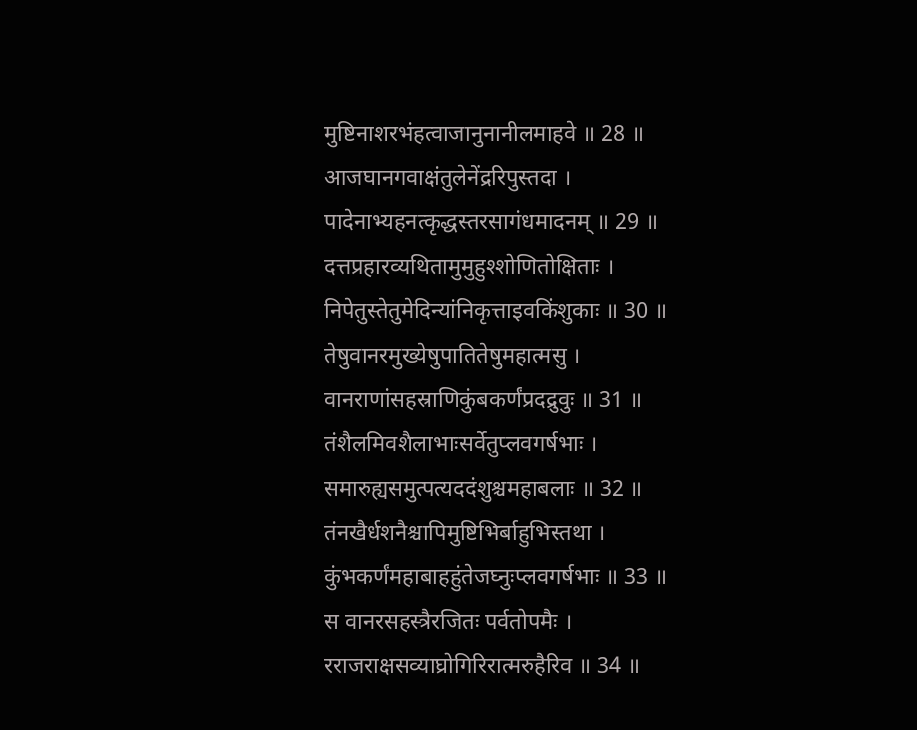मुष्टिनाशरभंहत्वाजानुनानीलमाहवे ॥ 28 ॥
आजघानगवाक्षंतुलेनेंद्ररिपुस्तदा ।
पादेनाभ्यहनत्कृद्धस्तरसागंधमादनम् ॥ 29 ॥
दत्तप्रहारव्यथितामुमुहुश्शोणितोक्षिताः ।
निपेतुस्तेतुमेदिन्यांनिकृत्ताइवकिंशुकाः ॥ 30 ॥
तेषुवानरमुख्येषुपातितेषुमहात्मसु ।
वानराणांसहस्राणिकुंबकर्णंप्रदद्रुवुः ॥ 31 ॥
तंशैलमिवशैलाभाःसर्वेतुप्लवगर्षभाः ।
समारुह्यसमुत्पत्यददंशुश्चमहाबलाः ॥ 32 ॥
तंनखैर्धशनैश्चापिमुष्टिभिर्बाहुभिस्तथा ।
कुंभकर्णंमहाबाहहुंतेजघ्नुःप्लवगर्षभाः ॥ 33 ॥
स वानरसहस्त्रैरजितः पर्वतोपमैः ।
रराजराक्षसव्याघ्रोगिरिरात्मरुहैरिव ॥ 34 ॥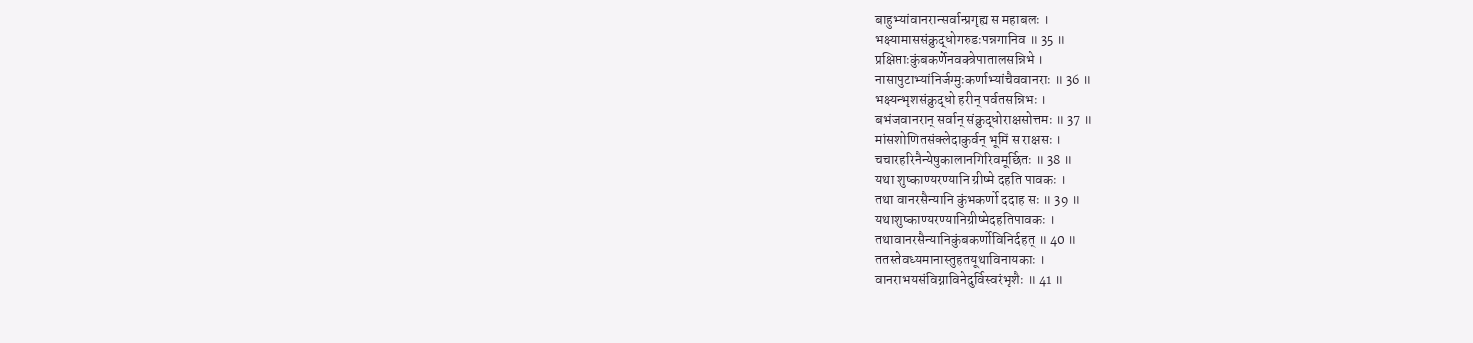बाहुभ्यांवानरान्सर्वान्प्रगृह्य स महाबलः ।
भक्ष्यामाससंक्रुद्धोगरुडःपन्नगानिव ॥ 35 ॥
प्रक्षिप्ताःकुंबकर्णेनवक्त्रेपातालसन्निभे ।
नासापुटाभ्यांनिर्जग्मुःकर्णाभ्यांचैववानराः ॥ 36 ॥
भक्ष्यन्भृशसंक्रुद्धो हरीन् पर्वतसन्निभः ।
बभंजवानरान् सर्वान् संक्रुद्धोराक्षसोत्तमः ॥ 37 ॥
मांसशोणितसंक्लेदाकुर्वन् भूमिं स राक्षसः ।
चचारहरिनैन्येषुकालानगिरिवमूर्छितः ॥ 38 ॥
यथा शुष्काण्यरण्यानि ग्रीष्मे दहति पावकः ।
तथा वानरसैन्यानि कुंभकर्णो ददाह सः ॥ 39 ॥
यथाशुष्काण्यरण्यानिग्रीष्मेदहतिपावकः ।
तथावानरसैन्यानिकुंबकर्णोविनिर्दहत् ॥ 40 ॥
ततस्तेवध्यमानास्तुहतयूथाविनायकाः ।
वानराभयसंविग्नाविनेदुर्विस्वरंभृशैः ॥ 41 ॥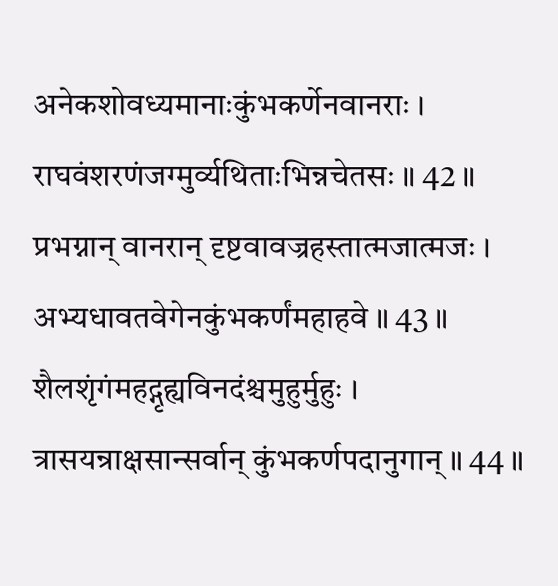अनेकशोवध्यमानाःकुंभकर्णेनवानराः ।
राघवंशरणंजग्मुर्व्यथिताःभिन्नचेतसः ॥ 42 ॥
प्रभग्नान् वानरान् दृष्टवावज्रहस्तात्मजात्मजः ।
अभ्यधावतवेगेनकुंभकर्णंमहाहवे ॥ 43 ॥
शैलशृंगंमहद्गृह्यविनदंश्चमुहुर्मुहुः ।
त्रासयन्राक्षसान्सर्वान् कुंभकर्णपदानुगान् ॥ 44 ॥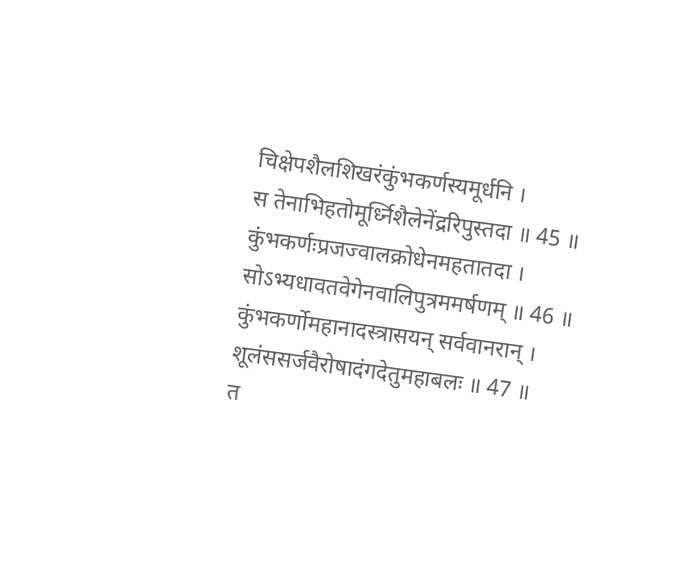चिक्षेपशैलशिखरंकुंभकर्णस्यमूर्धनि ।
स तेनाभिहतोमूर्ध्निशैलेनेंद्ररिपुस्तदा ॥ 45 ॥
कुंभकर्णःप्रजज्वालक्रोधेनमहतातदा ।
सोऽभ्यधावतवेगेनवालिपुत्रममर्षणम् ॥ 46 ॥
कुंभकर्णोमहानादस्त्रासयन् सर्ववानरान् ।
शूलंससर्जवैरोषादंगदेतुमहाबलः ॥ 47 ॥
त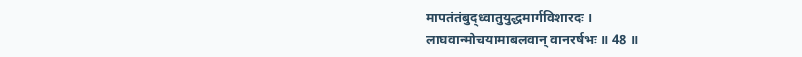मापतंतंबुद्ध्वातुयुद्धमार्गविशारदः ।
लाघवान्मोचयामाबलवान् वानरर्षभः ॥ 48 ॥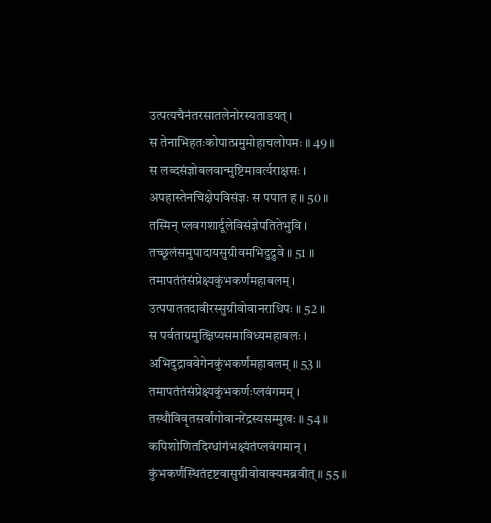उत्पत्यचैनंतरसातलेनोरस्यताडयत् ।
स तेनाभिहतःकोपात्प्रमुमोहाचलोपमः ॥ 49 ॥
स लब्दसंज्ञोबलवान्मुष्टिमावर्त्यराक्षसः ।
अपहास्तेनचिक्षेपविसंज्ञः स पपात ह ॥ 50 ॥
तस्मिन् प्लवगशार्दूलेविसंज्ञेपतितेभुवि ।
तच्छूलंसमुपादायसुग्रीवमभिदुद्रुवे ॥ 51 ॥
तमापतंतंसंप्रेक्ष्यकुंभकर्णंमहाबलम् ।
उत्पपाततदावीरस्सुग्रीवोवानराधिपः ॥ 52 ॥
स पर्वताग्रमुत्क्षिप्यसमाविध्यमहाबलः ।
अभिदुद्राववेगेनकुंभकर्णंमहाबलम् ॥ 53 ॥
तमापतंतंसंप्रेक्ष्यकुंभकर्णःप्लवंगमम् ।
तस्थौविवृतसर्वांगोवानरेंद्रस्यसम्मुखः ॥ 54 ॥
कपिशोणितदिग्धांगंभक्ष्यंतंप्लवंगमान् ।
कुंभकर्णंस्थितंदृष्टवासुग्रीवोवाक्यमब्रवीत् ॥ 55 ॥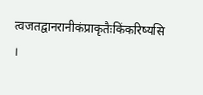त्वजतद्वानरानीकंप्राकृतैःकिंकरिष्यसि ।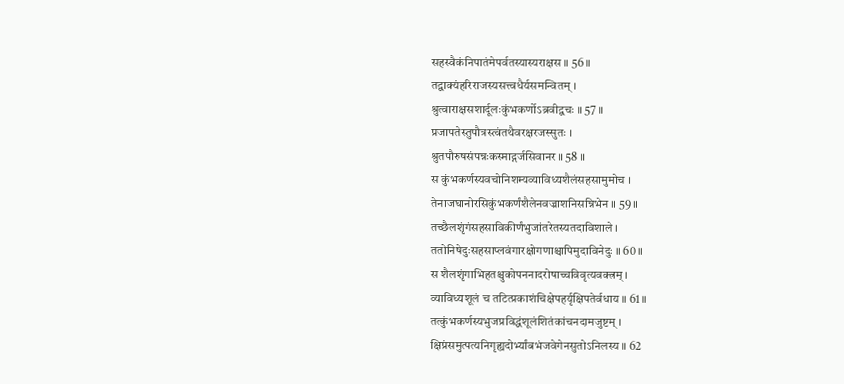सहस्वैकंनिपातंमेपर्वतस्यास्यराक्षस ॥ 56 ॥
तद्वाक्यंहरिराजस्यसत्त्वधैर्यसमन्वितम् ।
श्रुत्वाराक्षसशार्दूलःकुंभकर्णोऽब्रवीद्वचः ॥ 57 ॥
प्रजापतेस्तुपौत्रस्त्वंतथैवरक्षरजस्सुतः ।
श्रुतपौरुषसंपन्नःकस्माद्गर्जसिवानर ॥ 58 ॥
स कुंभकर्णस्यवचोनिशम्यव्याविध्यशैलंसहसामुमोच ।
तेनाजघानोरसिकुंभकर्णंशैलेनवज्राशनिसन्निभेन ॥ 59 ॥
तच्छैलशृंगंसहसाविकीर्णंभुजांतरेतस्यतदाविशाले ।
ततोनिषेदुःसहसाप्लवंगारक्षोगणाश्चापिमुदाविनेदुः ॥ 60 ॥
स शैलशृंगाभिहतश्चुकोपननादरोषाच्चविवृत्यवक्त्रम् ।
व्याविध्यशूलं च तटित्प्रकाशंचिक्षेपहर्यृक्षिपतेर्वधाय ॥ 61 ॥
तत्कुंभकर्णस्यभुजप्रविद्धंशूलंशितंकांचनदामजुष्टम् ।
क्षिप्रंसमुत्पत्यनिगृह्यदोर्भ्यांबभंजवेगेनसुतोऽनिलस्य ॥ 62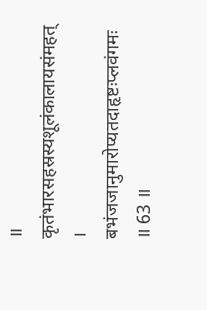॥
कृतंभारसहस्रस्यशूलंकालायसंमहत् ।
बभंजजानुमारोप्यतदाहृष्टःप्लवंगमः ॥ 63 ॥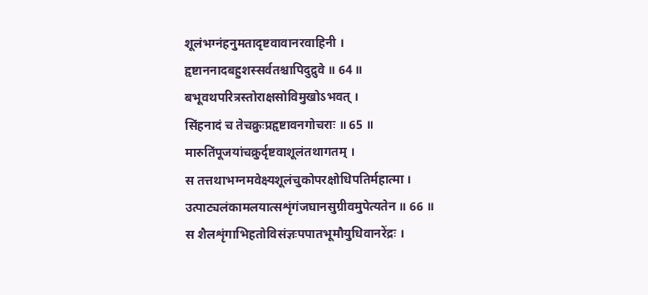शूलंभग्नंहनुमतादृष्टवावानरवाहिनी ।
हृष्टाननादबहुशस्सर्वतश्चापिदुद्रुवे ॥ 64 ॥
बभूवथपरित्रस्तोराक्षसोविमुखोऽभवत् ।
सिंहनादं च तेचक्रुःप्रहृष्टावनगोचराः ॥ 65 ॥
मारुतिंपूजयांचक्रुर्दृष्टवाशूलंतथागतम् ।
स तत्तथाभग्नमवेक्ष्यशूलंचुकोपरक्षोधिपतिर्महात्मा ।
उत्पाट्यलंकामलयात्सशृंगंजघानसुग्रीवमुपेत्यतेन ॥ 66 ॥
स शैलशृंगाभिहतोविसंज्ञःपपातभूमौयुधिवानरेंद्रः ।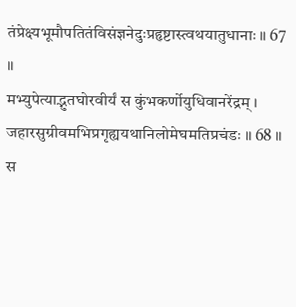तंप्रेक्ष्यभूमौपतितंविसंज्ञनेदुःप्रहृष्टास्त्वथयातुधानाः ॥ 67 ॥
मभ्युपेत्याद्भुतघोरवीर्यं स कुंभकर्णोयुधिवानरेंद्रम् ।
जहारसुग्रीवमभिप्रगृह्ययथानिलोमेघमतिप्रचंडः ॥ 68 ॥
स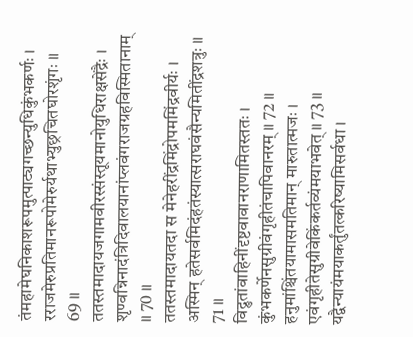तंमहामेघनिकाशरूपमुत्पाट्यगच्छन्युधिकुंभकर्णः ।
रराजमेरुप्रतिमानरूपोमेरुर्यथाभ्युछ्रचितघोरशृंगः ॥ 69 ॥
ततस्तमादायजगामवीरस्संस्तूयमानोयुधिराक्षसेंद्रैः ।
शृण्वन्निनादंत्रिदिवालयानांप्लवंगराजग्रहविस्मितानाम् ॥ 70 ॥
ततस्तमादायतदा स मेनेहरींद्रमिंद्रोपममिंद्रवीर्यः ।
अस्मिन् हतेसर्वमिदंहतंस्यात्सराघवंसैन्यमितींद्रशत्रुः ॥ 71 ॥
विद्रुतांवाहिनींदृष्टवावानराणामितस्ततः ।
कुंभकर्णेनसुग्रीवंगृहीतंचापिवानरम् ॥ 72 ॥
हनुमांश्चिंतयामासमतिमान् मारुतात्मजः ।
एवंगृहीतेसुग्रीवेकिंकर्तव्यंमयाभवेत् ॥ 73 ॥
यद्वैन्यायंमयाकर्तुंतत्करिष्यामिसर्वधा ।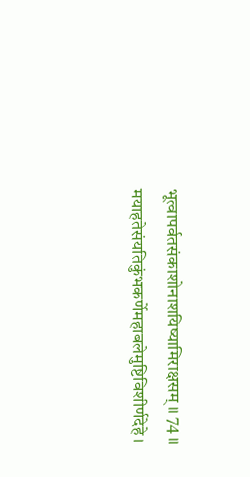भूत्वापर्वतसंकाशोनाशयिष्यामिराक्षसम् ॥ 74 ॥
मयाहतेसंयतिकुंभकर्णेमहाबलेमुष्टिविशीर्णदेहे ।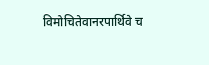विमोचितेवानरपार्थिवे च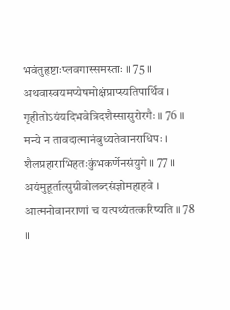भवंतुहृष्टाःप्लवगास्समस्ताः ॥ 75 ॥
अथवास्वयमप्येषमोक्षंप्राप्स्यतिपार्थिव ।
गृहीतोऽयंयदिभवेत्रिदशैस्सासुरोरगैः ॥ 76 ॥
मन्ये न तावदात्मानंबुध्यतेवानराधिपः ।
शैलप्रहाराभिहतःकुंभकर्णेनसंयुगे ॥ 77 ॥
अयंमुहूर्तात्सुग्रीवोलब्दसंज्ञोमहाहवे ।
आत्मनोवानराणां च यत्पथ्यंतत्करिष्यति ॥ 78 ॥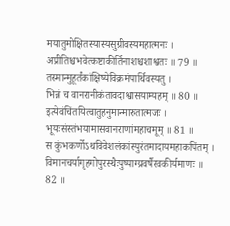मयातुमोक्षितस्यास्यसुग्रीवस्यमहात्मनः ।
अप्रीतिश्चभवेत्कष्टाकीर्तिनाशश्चशाश्वतः ॥ 79 ॥
तस्मान्मुहूर्तंकांक्षिष्येविक्रमंपार्थिवस्यतु ।
भिन्नं च वानरानीकंतावदाश्वासयाम्यहम् ॥ 80 ॥
इत्येवंचिंतयित्वातुहनुमान्मारुतात्मजः ।
भूयःसंस्तंभयामासवानराणांमहाचमूम् ॥ 81 ॥
स कुंभकर्णोऽथविवेशलंकांस्पुरंतमादायमहाकपिंतम् ।
विमानचर्यागृहगोपुरस्थैःपुष्पाग्य्रवर्षैरवकीर्यमाणः ॥ 82 ॥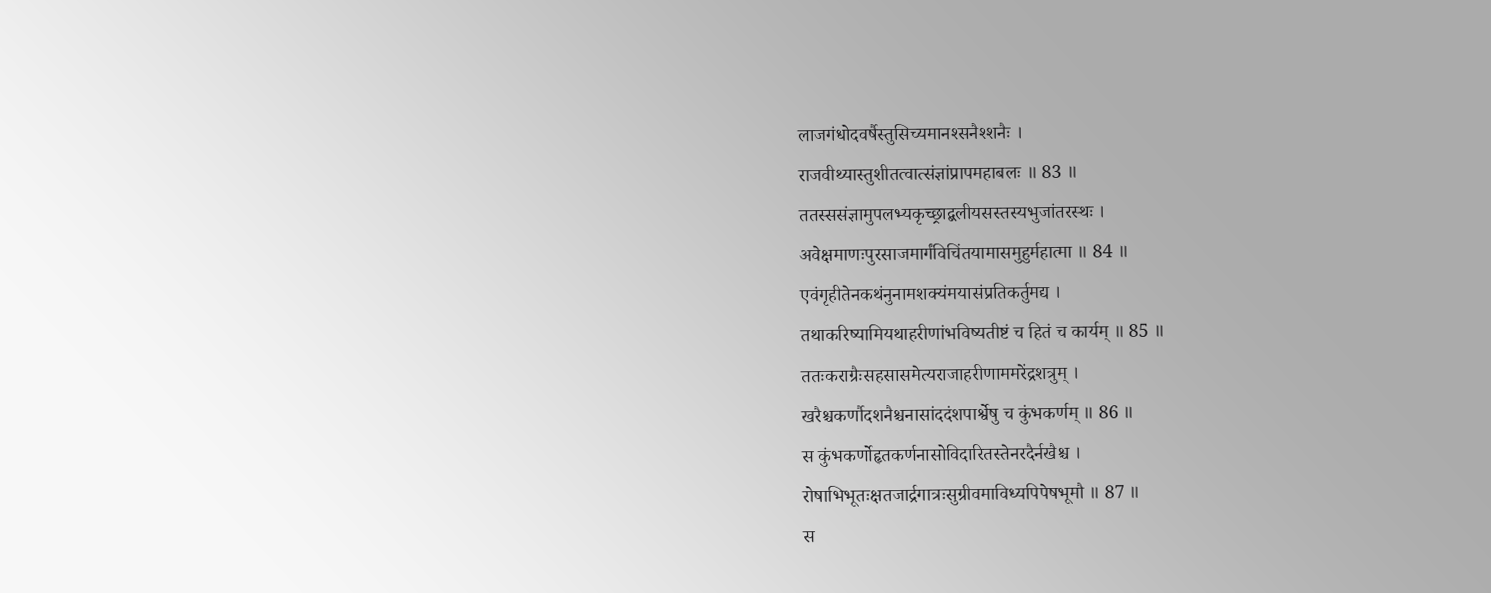लाजगंधोदवर्षैस्तुसिच्यमानश्सनैश्शनैः ।
राजवीथ्यास्तुशीतत्वात्संज्ञांप्रापमहाबलः ॥ 83 ॥
ततस्ससंज्ञामुपलभ्यकृच्छ्राद्बलीयसस्तस्यभुजांतरस्थः ।
अवेक्षमाणःपुरसाजमार्गंविचिंतयामासमुहुर्महात्मा ॥ 84 ॥
एवंगृहीतेनकथंनुनामशक्यंमयासंप्रतिकर्तुमद्य ।
तथाकरिष्यामियथाहरीणांभविष्यतीष्टं च हितं च कार्यम् ॥ 85 ॥
ततःकराग्रैःसहसासमेत्यराजाहरीणाममरेंद्रशत्रुम् ।
खरैश्चकर्णौदशनैश्चनासांददंशपार्श्वेषु च कुंभकर्णम् ॥ 86 ॥
स कुंभकर्णोहृतकर्णनासोविदारितस्तेनरदैर्नखैश्च ।
रोषाभिभूतःक्षतजार्द्रगात्रःसुग्रीवमाविध्यपिपेषभूमौ ॥ 87 ॥
स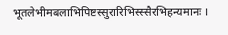भूतलेभीमबलाभिपिष्टस्सुरारिभिस्स्सैरभिहन्यमानः ।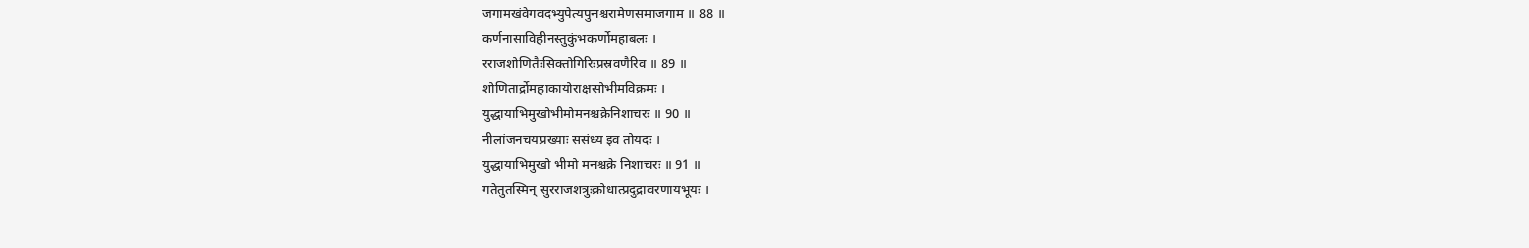जगामखंवेगवदभ्युपेत्यपुनश्चरामेणसमाजगाम ॥ 88 ॥
कर्णनासाविहीनस्तुकुंभकर्णोमहाबलः ।
रराजशोणितैःसिक्तोगिरिःप्रस्रवणैरिव ॥ 89 ॥
शोणितार्द्रोमहाकायोराक्षसोभीमविक्रमः ।
युद्धायाभिमुखोभीमोमनश्चक्रेनिशाचरः ॥ 90 ॥
नीलांजनचयप्रख्याः ससंध्य इव तोयदः ।
युद्धायाभिमुखो भीमो मनश्चक्रे निशाचरः ॥ 91 ॥
गतेतुतस्मिन् सुरराजशत्रुःक्रोधात्प्रदुद्रावरणायभूयः ।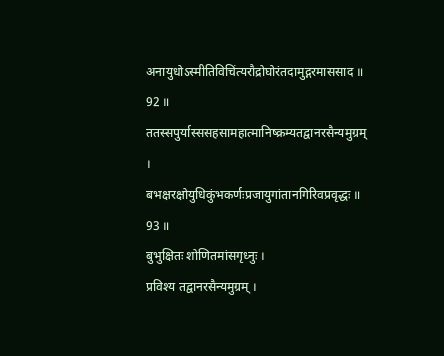अनायुधोऽस्मीतिविचिंत्यरौद्रोघोरंतदामुद्गरमाससाद ॥ 92 ॥
ततस्सपुर्यास्ससहसामहात्मानिष्क्रम्यतद्वानरसैन्यमुग्रम् ।
बभक्षरक्षोयुधिकुंभकर्णःप्रजायुगांतानगिरिवप्रवृद्धः ॥ 93 ॥
बुभुक्षितः शोणितमांसगृध्नुः ।
प्रविश्य तद्वानरसैन्यमुग्रम् ।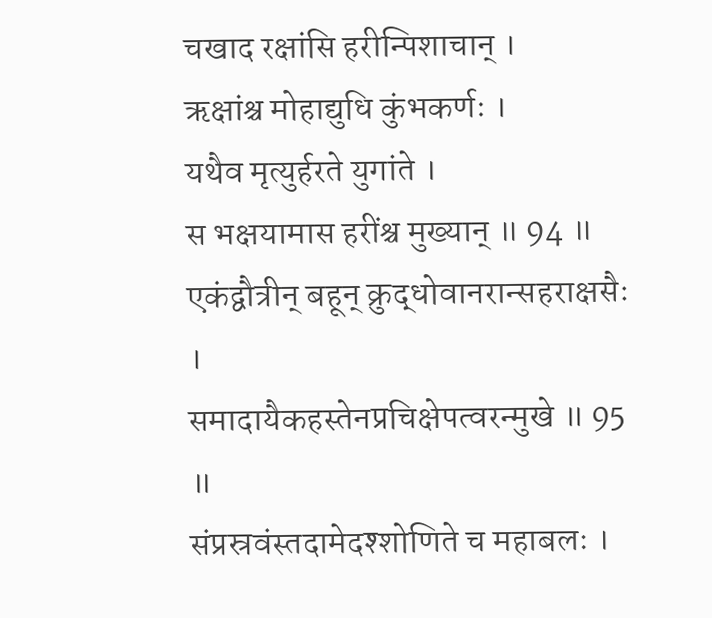चखाद रक्षांसि हरीन्पिशाचान् ।
ऋक्षांश्च मोहाद्युधि कुंभकर्णः ।
यथैव मृत्युर्हरते युगांते ।
स भक्षयामास हरींश्च मुख्यान् ॥ 94 ॥
एकंद्वौत्रीन् बहून् क्रुद्धोवानरान्सहराक्षसैः ।
समादायैकहस्तेनप्रचिक्षेपत्वरन्मुखे ॥ 95 ॥
संप्रस्रवंस्तदामेदश्शोणिते च महाबलः ।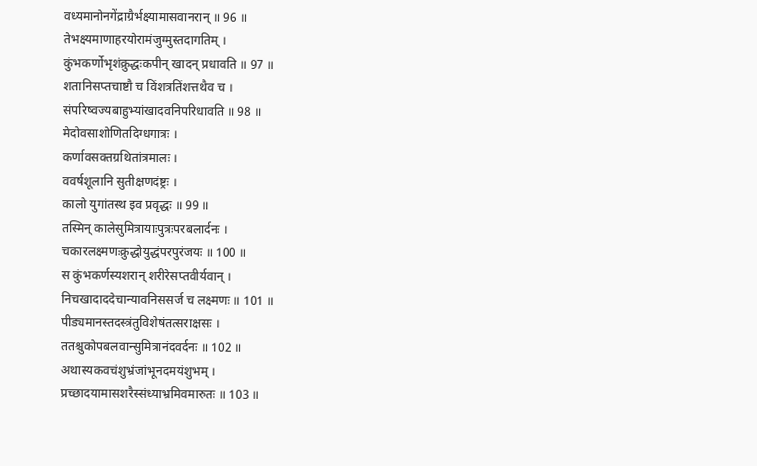वध्यमानोनगेंद्राग्रैर्भक्ष्यामासवानरान् ॥ 96 ॥
तेभक्ष्यमाणाहरयोरामंजुग्मुस्तदागतिम् ।
कुंभकर्णोभृशंक्रुद्धःकपीन् खादन् प्रधावति ॥ 97 ॥
शतानिसप्तचाष्टौ च विंशत्रतिंशत्तथैव च ।
संपरिष्वज्यबाहुभ्यांखादवनिपरिधावति ॥ 98 ॥
मेदोवसाशोणितदिग्धगात्रः ।
कर्णावसक्तग्रथितांत्रमालः ।
ववर्षशूलानि सुतीक्षणदंष्ट्रः ।
कालो युगांतस्थ इव प्रवृद्धः ॥ 99 ॥
तस्मिन् कालेसुमित्रायाःपुत्रःपरबलार्दनः ।
चकारलक्ष्मणःक्रुद्धोयुद्धंपरपुरंजयः ॥ 100 ॥
स कुंभकर्णस्यशरान् शरीरेसप्तवीर्यवान् ।
निचखादाददेचान्यावनिससर्ज च लक्ष्मणः ॥ 101 ॥
पीड्यमानस्तदस्त्रंतुविशेषंतत्सराक्षसः ।
ततश्चुकोपबलवान्सुमित्रानंदवर्दनः ॥ 102 ॥
अथास्यकवचंशुभ्रंजांभूनदमयंशुभम् ।
प्रच्छादयामासशरैस्संध्याभ्रमिवमारुतः ॥ 103 ॥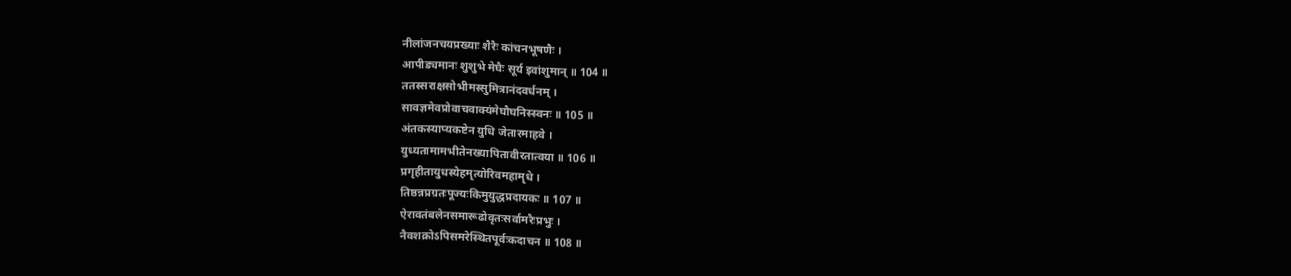नीलांजनचयप्रख्याः शैरैः कांचनभूषणैः ।
आपीड्यमानः शुशुभे मेघैः सूर्य इवांशुमान् ॥ 104 ॥
ततस्सराक्षसोभीमस्सुमित्रानंदवर्धनम् ।
सावज्ञमेवप्रोवाचवाक्यंमेघौघनिस्स्वनः ॥ 105 ॥
अंतकस्याप्यकष्टेन युधि जेतारमाहवे ।
युध्यतामामभीतेनख्यापितावीरतात्वया ॥ 106 ॥
प्रगृहीतायुधस्येहमृत्योरिवमहामृधे ।
तिष्ठन्नप्रग्रतःपूज्यःकिमुयुद्धप्रदायकः ॥ 107 ॥
ऐरावतंबलेनसमारूढोवृतःसर्वामरैःप्रभुः ।
नैवशक्रोऽपिसमरेस्थितपूर्वःकदाचन ॥ 108 ॥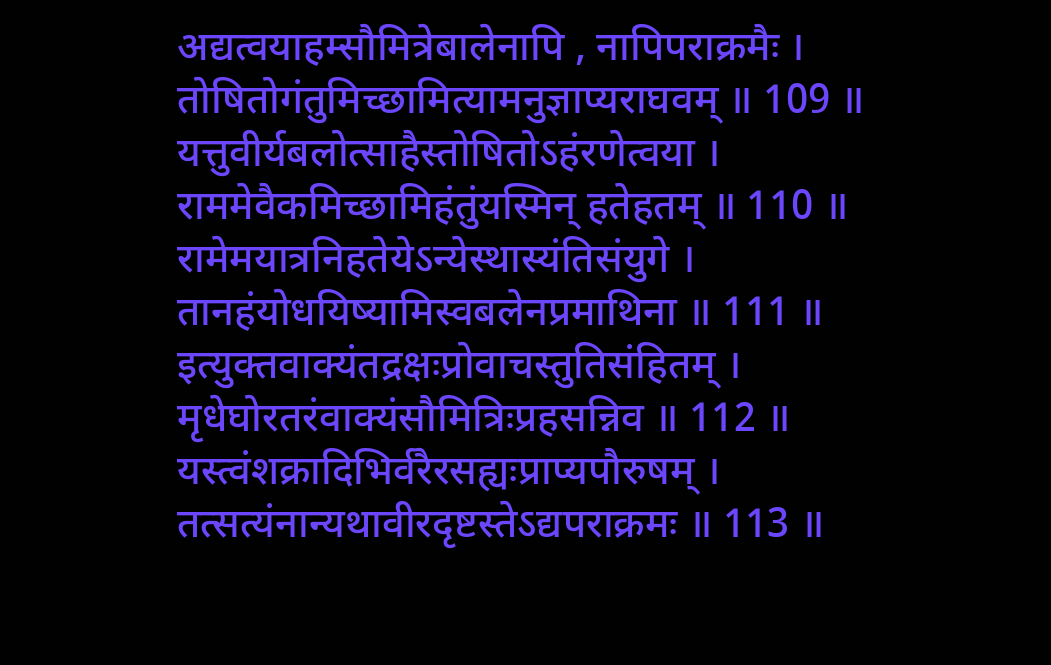अद्यत्वयाहम्सौमित्रेबालेनापि , नापिपराक्रमैः ।
तोषितोगंतुमिच्छामित्यामनुज्ञाप्यराघवम् ॥ 109 ॥
यत्तुवीर्यबलोत्साहैस्तोषितोऽहंरणेत्वया ।
राममेवैकमिच्छामिहंतुंयस्मिन् हतेहतम् ॥ 110 ॥
रामेमयात्रनिहतेयेऽन्येस्थास्यंतिसंयुगे ।
तानहंयोधयिष्यामिस्वबलेनप्रमाथिना ॥ 111 ॥
इत्युक्तवाक्यंतद्रक्षःप्रोवाचस्तुतिसंहितम् ।
मृधेघोरतरंवाक्यंसौमित्रिःप्रहसन्निव ॥ 112 ॥
यस्त्वंशक्रादिभिर्वरैरसह्यःप्राप्यपौरुषम् ।
तत्सत्यंनान्यथावीरदृष्टस्तेऽद्यपराक्रमः ॥ 113 ॥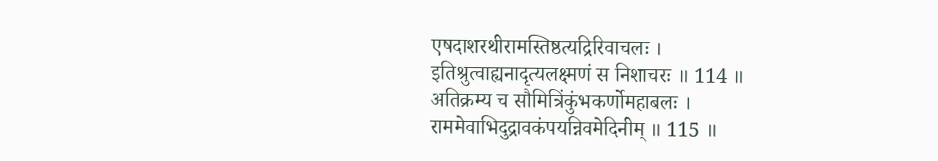एषदाशरथीरामस्तिष्ठत्यद्रिरिवाचलः ।
इतिश्रुत्वाह्यनादृत्यलक्ष्मणं स निशाचरः ॥ 114 ॥
अतिक्रम्य च सौमित्रिंकुंभकर्णोमहाबलः ।
राममेवाभिदुद्रावकंपयन्निवमेदिनीम् ॥ 115 ॥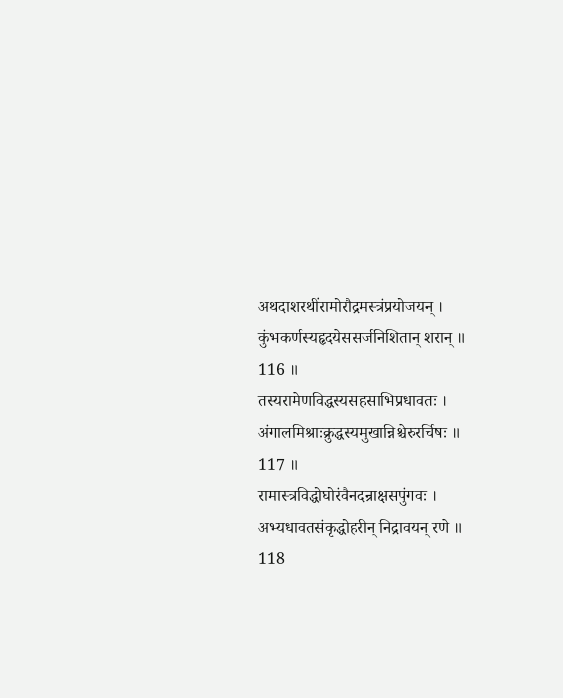अथदाशरथींरामोरौद्रमस्त्रंप्रयोजयन् ।
कुंभकर्णस्यहृदयेससर्जनिशितान् शरान् ॥ 116 ॥
तस्यरामेणविद्धस्यसहसाभिप्रधावतः ।
अंगालमिश्राःक्रुद्धस्यमुखान्निश्चेरुरर्चिषः ॥ 117 ॥
रामास्त्रविद्धोघोरंवैनदन्राक्षसपुंगवः ।
अभ्यधावतसंकृद्धोहरीन् निद्रावयन् रणे ॥ 118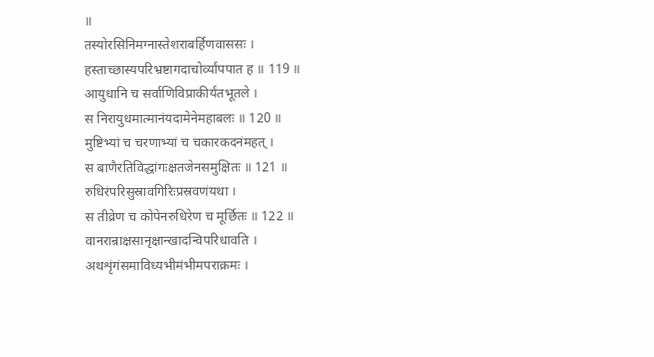॥
तस्योरसिनिमग्नास्तेशराबर्हिणवाससः ।
हस्ताच्छास्यपरिभ्रष्टागदाचोर्व्यांपपात ह ॥ 119 ॥
आयुधानि च सर्वाणिविप्राकीर्यंतभूतले ।
स निरायुधमात्मानंयदामेनेमहाबलः ॥ 120 ॥
मुष्टिभ्यां च चरणाभ्यां च चकारकदनंमहत् ।
स बाणैरतिविद्धांगःक्षतजेनसमुक्षितः ॥ 121 ॥
रुधिरंपरिसुस्रावगिरिःप्रस्रवणंयथा ।
स तीव्रेण च कोपेनरुधिरेण च मूर्छितः ॥ 122 ॥
वानरान्राक्षसानृक्षान्खादन्विपरिधावति ।
अथशृंगंसमाविध्यभीमंभीमपराक्रमः ।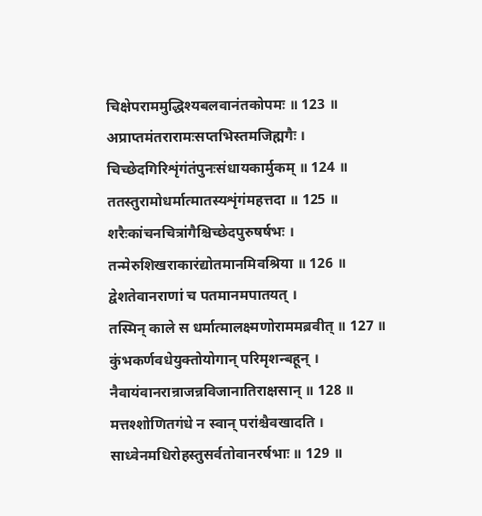चिक्षेपराममुद्धिश्यबलवानंतकोपमः ॥ 123 ॥
अप्राप्तमंतरारामःसप्तभिस्तमजिह्मगैः ।
चिच्छेदगिरिशृंगंतंपुनःसंधायकार्मुकम् ॥ 124 ॥
ततस्तुरामोधर्मात्मातस्यशृंगंमहत्तदा ॥ 125 ॥
शरैःकांचनचित्रांगैश्चिच्छेदपुरुषर्षभः ।
तन्मेरुशिखराकारंद्योतमानमिवश्रिया ॥ 126 ॥
द्वेशतेवानराणां च पतमानमपातयत् ।
तस्मिन् काले स धर्मात्मालक्ष्मणोराममब्रवीत् ॥ 127 ॥
कुंभकर्णवधेयुक्तोयोगान् परिमृशन्बहून् ।
नैवायंवानरान्राजन्नविजानातिराक्षसान् ॥ 128 ॥
मत्तश्शोणितगंधे न स्वान् परांश्चैवखादति ।
साध्वेनमधिरोहस्तुसर्वतोवानरर्षभाः ॥ 129 ॥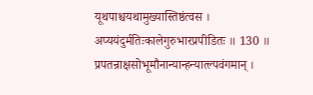यूथपाश्चयथामुख्यास्तिष्ठंत्वस ।
अप्ययंदुर्मतिःकालेगुरुभारप्रपीडितः ॥ 130 ॥
प्रपतन्राक्षसोभूमौनान्यान्हन्यात्ल्पवंगमान् ।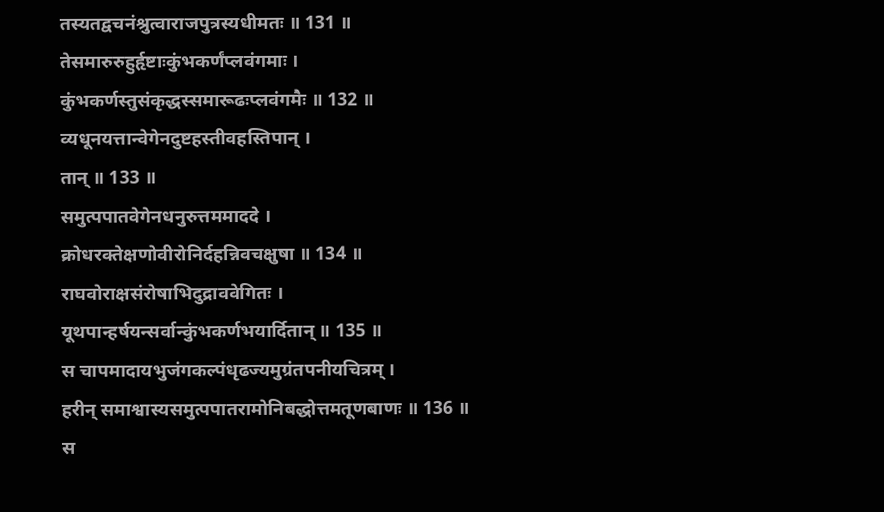तस्यतद्वचनंश्रुत्वाराजपुत्रस्यधीमतः ॥ 131 ॥
तेसमारुरुहुर्हृष्टाःकुंभकर्णंप्लवंगमाः ।
कुंभकर्णस्तुसंकृद्धस्समारूढःप्लवंगमैः ॥ 132 ॥
व्यधूनयत्तान्वेगेनदुष्टहस्तीवहस्तिपान् ।
तान् ॥ 133 ॥
समुत्पपातवेगेनधनुरुत्तममाददे ।
क्रोधरक्तेक्षणोवीरोनिर्दहन्निवचक्षुषा ॥ 134 ॥
राघवोराक्षसंरोषाभिदुद्राववेगितः ।
यूथपान्हर्षयन्सर्वान्कुंभकर्णभयार्दितान् ॥ 135 ॥
स चापमादायभुजंगकल्पंधृढज्यमुग्रंतपनीयचित्रम् ।
हरीन् समाश्वास्यसमुत्पपातरामोनिबद्धोत्तमतूणबाणः ॥ 136 ॥
स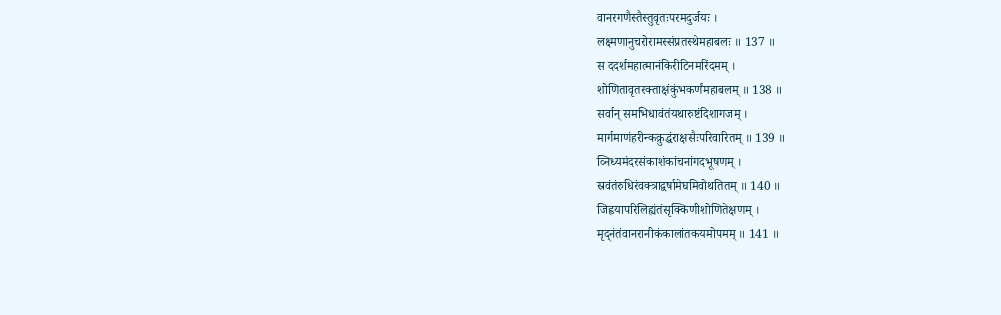वानरगणैस्तैस्तुवृतःपरमदुर्जयः ।
लक्ष्मणानुचरोरामस्संप्रतस्थेमहाबलः ॥ 137 ॥
स ददर्शमहात्मानंकिरीटिनमरिंदमम् ।
शोणितावृतरक्ताक्षंकुंभकर्णंमहाबलम् ॥ 138 ॥
सर्वान् समभिधावंतंयथारुष्टंदिशागजम् ।
मार्गमाणंहरीन्कक्रुद्धंराक्षसैःपरिवारितम् ॥ 139 ॥
व्निध्यमंदरसंकाशंकांचनांगदभूषणम् ।
स्रवंतंरुधिरंवक्त्राद्वर्षामेघमिवोथतितम् ॥ 140 ॥
जिह्वयापरिलिह्यंतंसृक्किणीशोणितेक्षणम् ।
मृद्नंतंवानरानीकंकालांतकयमोपमम् ॥ 141 ॥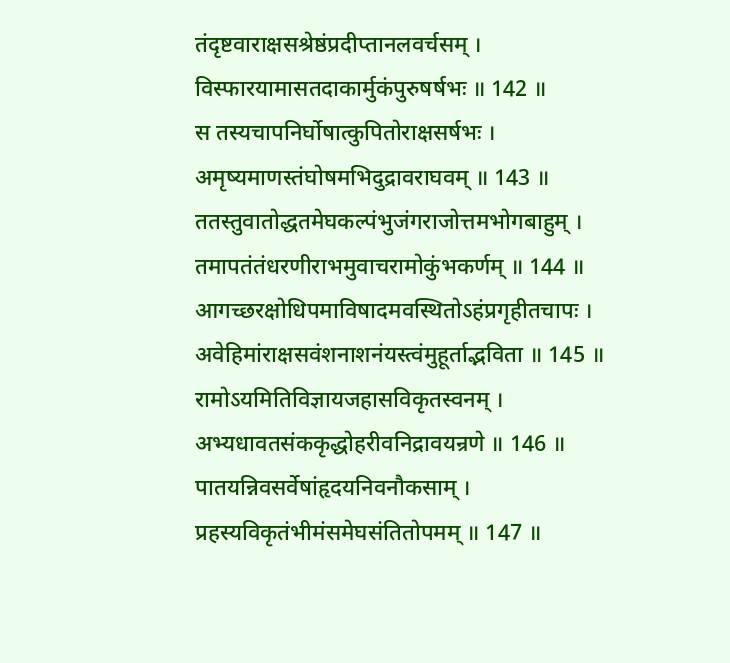तंदृष्टवाराक्षसश्रेष्ठंप्रदीप्तानलवर्चसम् ।
विस्फारयामासतदाकार्मुकंपुरुषर्षभः ॥ 142 ॥
स तस्यचापनिर्घोषात्कुपितोराक्षसर्षभः ।
अमृष्यमाणस्तंघोषमभिदुद्रावराघवम् ॥ 143 ॥
ततस्तुवातोद्धतमेघकल्पंभुजंगराजोत्तमभोगबाहुम् ।
तमापतंतंधरणीराभमुवाचरामोकुंभकर्णम् ॥ 144 ॥
आगच्छरक्षोधिपमाविषादमवस्थितोऽहंप्रगृहीतचापः ।
अवेहिमांराक्षसवंशनाशनंयस्त्वंमुहूर्ताद्भविता ॥ 145 ॥
रामोऽयमितिविज्ञायजहासविकृतस्वनम् ।
अभ्यधावतसंककृद्धोहरीवनिद्रावयन्रणे ॥ 146 ॥
पातयन्निवसर्वेषांहृदयनिवनौकसाम् ।
प्रहस्यविकृतंभीमंसमेघसंतितोपमम् ॥ 147 ॥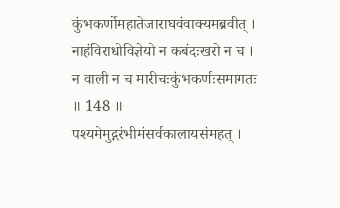कुंभकर्णोमहातेजाराघवंवाक्यमब्रवीत् ।
नाहंविराधोविज्ञेयो न कबंदःखरो न च ।
न वाली न च मारीचःकुंभकर्णःसमागतः ॥ 148 ॥
पश्यमेमुद्गरंभीमंसर्वकालायसंमहत् ।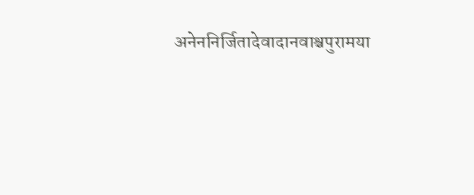अनेननिर्जितादेवादानवाश्चपुरामया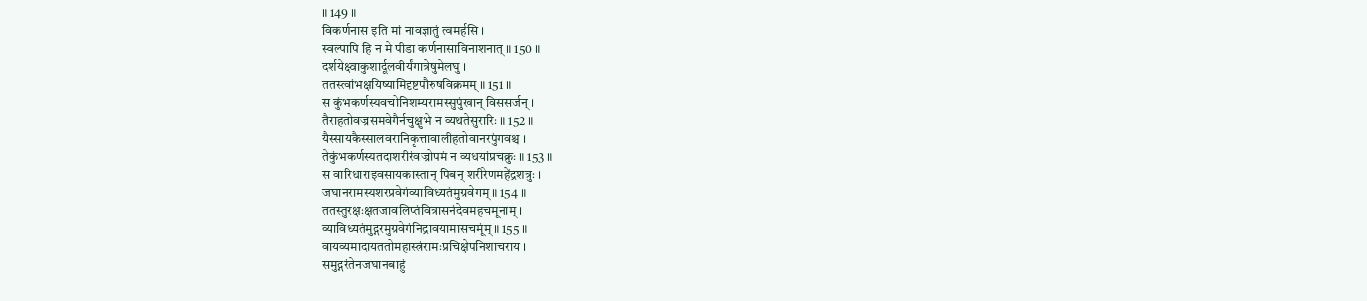॥ 149 ॥
विकर्णनास इति मां नावज्ञातुं त्वमर्हसि ।
स्वल्पापि हि न मे पीडा कर्णनासाविनाशनात् ॥ 150 ॥
दर्शयेक्ष्वाकुशार्दूलवीर्यंगात्रेषुमेलघु ।
ततस्त्वांभक्षयिष्यामिदृष्टपौरुषविक्रमम् ॥ 151 ॥
स कुंभकर्णस्यवचोनिशम्यरामस्सुपुंखान् विससर्जन् ।
तैराहतोवज्रसमवेगैर्नचुक्षुभे न व्यथतेसुरारिः ॥ 152 ॥
यैस्सायकैस्सालवरानिकृत्तावालीहतोवानरपुंगवश्च ।
तेकुंभकर्णस्यतदाशरीरंवज्रोपमं न व्यधयांप्रचक्रुः ॥ 153 ॥
स वारिधाराइवसायकास्तान् पिबन् शरीरेणमहेंद्रशत्रुः ।
जघानरामस्यशरप्रवेगंव्याविध्यतंमुग्रवेगम् ॥ 154 ॥
ततस्तुरक्षःक्षतजावलिप्तंवित्रासनंदेवमहचमूनाम् ।
व्याविध्यतंमुद्गरमुग्रवेगंनिद्रावयामासचमूंम् ॥ 155 ॥
वायव्यमादायततोमहास्त्रंरामःप्रचिक्षेपनिशाचराय ।
समुद्गरंतेनजघानबाहुं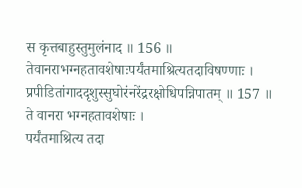स कृत्तबाहुस्तुमुलंनाद ॥ 156 ॥
तेवानराभग्नहतावशेषाःपर्यंतमाश्रित्यतदाविषण्णाः ।
प्रपीडितांगाददृशुस्सुघोरंनरेंद्ररक्षोधिपन्निपातम् ॥ 157 ॥
ते वानरा भग्नहतावशेषाः ।
पर्यंतमाश्रित्य तदा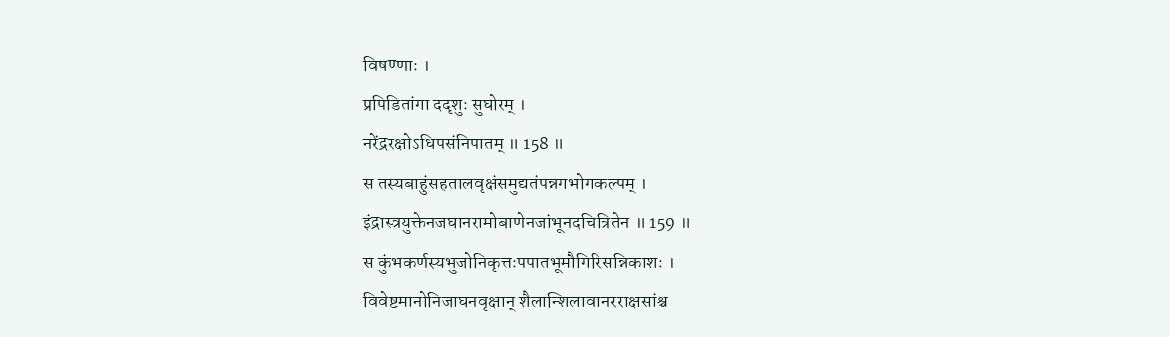विषण्णाः ।
प्रपिडितांगा ददृशुः सुघोरम् ।
नरेंद्ररक्षोऽधिपसंनिपातम् ॥ 158 ॥
स तस्यबाहुंसहतालवृक्षंसमुद्यतंपन्नगभोगकल्पम् ।
इंद्रास्त्रयुक्तेनजघानरामोबाणेनजांभूनदचित्रितेन ॥ 159 ॥
स कुंभकर्णस्यभुजोनिकृत्तःपपातभूमौगिरिसन्निकाशः ।
विवेष्टमानोनिजाघनवृक्षान् शैलान्शिलावानरराक्षसांश्च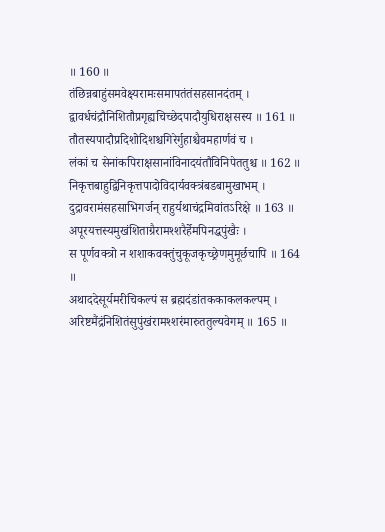॥ 160 ॥
तंछिन्नबाहुंसमवेक्ष्यरामःसमापतंतंसहसानदंतम् ।
द्वावर्धचंद्रौनिशितौप्रगृह्यचिच्छेदपादौयुधिराक्षसस्य ॥ 161 ॥
तौतस्यपादौप्रदिशोदिशश्चगिरेर्गुहाश्चैवमहार्णवं च ।
लंकां च सेनांकपिराक्षसानांविनादयंतौविनिपेततुश्च ॥ 162 ॥
निकृत्तबाहुद्विनिकृत्तपादोविदार्यवक्त्रंबडबामुखाभम् ।
दुद्रावरामंसहसाभिगर्जन् राहुर्यथाचंद्रमिवांतऽरिक्षे ॥ 163 ॥
अपूरयत्तस्यमुखंशिताग्रैरामश्शरैर्हेमपिनद्धपुंखैः ।
स पूर्णवक्त्रो न शशाकवक्तुंचुकूजकृच्छ्रेणमुमूर्छचापि ॥ 164 ॥
अथाददेसूर्यमरीचिकल्पं स ब्रह्मदंडांतककाकलकल्पम् ।
अरिष्टमैंद्रंनिशितंसुपुंखंरामश्शरंमारुततुल्यवेगम् ॥ 165 ॥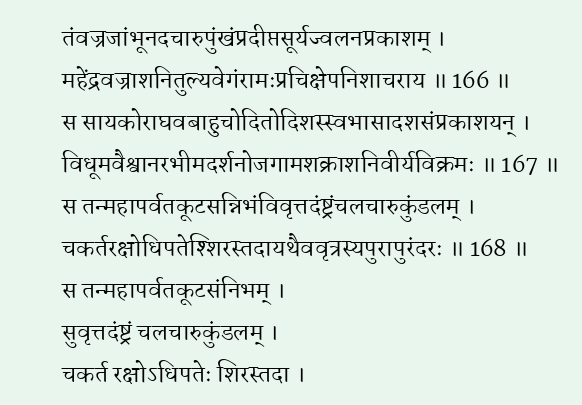तंवज्रजांभूनदचारुपुंखंप्रदीप्तसूर्यज्वलनप्रकाशम् ।
महेंद्रवज्राशनितुल्यवेगंरामःप्रचिक्षेपनिशाचराय ॥ 166 ॥
स सायकोराघवबाहुचोदितोदिशस्स्वभासादशसंप्रकाशयन् ।
विधूमवैश्वानरभीमदर्शनोजगामशक्राशनिवीर्यविक्रमः ॥ 167 ॥
स तन्महापर्वतकूटसन्निभंविवृत्तदंष्ट्रंचलचारुकुंडलम् ।
चकर्तरक्षोधिपतेश्शिरस्तदायथैववृत्रस्यपुरापुरंदरः ॥ 168 ॥
स तन्महापर्वतकूटसंनिभम् ।
सुवृत्तदंष्ट्रं चलचारुकुंडलम् ।
चकर्त रक्षोऽधिपतेः शिरस्तदा ।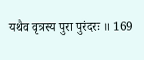यथैव वृत्रस्य पुरा पुरंदरः ॥ 169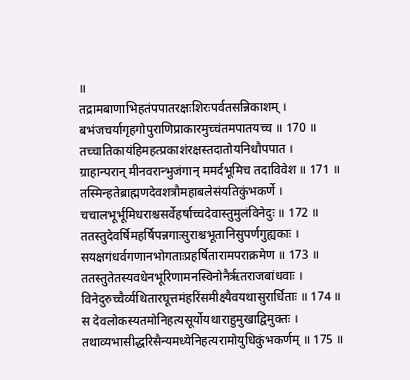॥
तद्रामबाणाभिहतंपपातरक्षःशिरःपर्वतसन्निकाशम् ।
बभंजचर्यागृहगोपुराणिप्राकारमुच्चंतमपातयच्च ॥ 170 ॥
तच्चातिकायंहिमहत्प्रकाशंरक्षस्तदातोयनिधौपपात ।
ग्राहान्परान् मीनवरान्भुजंगान् ममर्दभूमिच तदाविवेश ॥ 171 ॥
तस्मिन्हतेब्राह्मणदेवशत्रौमहाबलेसंयतिकुंभकर्णे ।
चचालभूर्भूमिधराश्चसर्वेहर्षाच्चदेवास्तुमुलंविनेदुः ॥ 172 ॥
ततस्तुदेवर्षिमहर्षिपन्नगाःसुराश्चभूतानिसुपर्णगुह्यकाः ।
सयक्षगंधर्वगणानभोगताःप्रहर्षितारामपराक्रमेण ॥ 173 ॥
ततस्तुतेतस्यवधेनभूरिणामनस्विनोनैरृतराजबांधवाः ।
विनेदुरुच्चैर्व्यथितारघूत्तमंहरिंसमीक्ष्यैवयथासुरार्धिताः ॥ 174 ॥
स देवलोकस्यतमोनिहत्यसूर्योयथाराहुमुखाद्विमुक्तः ।
तथाव्यभासीद्धरिसैन्यमध्येनिहत्यरामोयुधिकुंभकर्णम् ॥ 175 ॥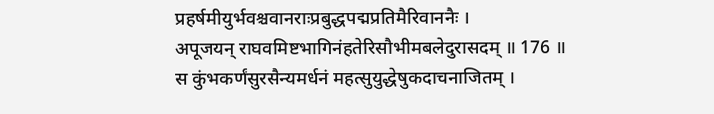प्रहर्षमीयुर्भवश्चवानराःप्रबुद्धपद्मप्रतिमैरिवाननैः ।
अपूजयन् राघवमिष्टभागिनंहतेरिसौभीमबलेदुरासदम् ॥ 176 ॥
स कुंभकर्णंसुरसैन्यमर्धनं महत्सुयुद्धेषुकदाचनाजितम् ।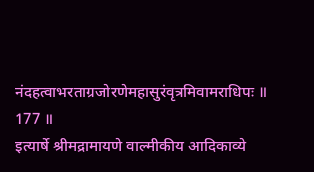नंदहत्वाभरताग्रजोरणेमहासुरंवृत्रमिवामराधिपः ॥ 177 ॥
इत्यार्षे श्रीमद्रामायणे वाल्मीकीय आदिकाव्ये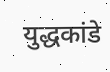युद्धकांडे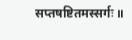सप्तषष्टितमस्सर्गः ॥